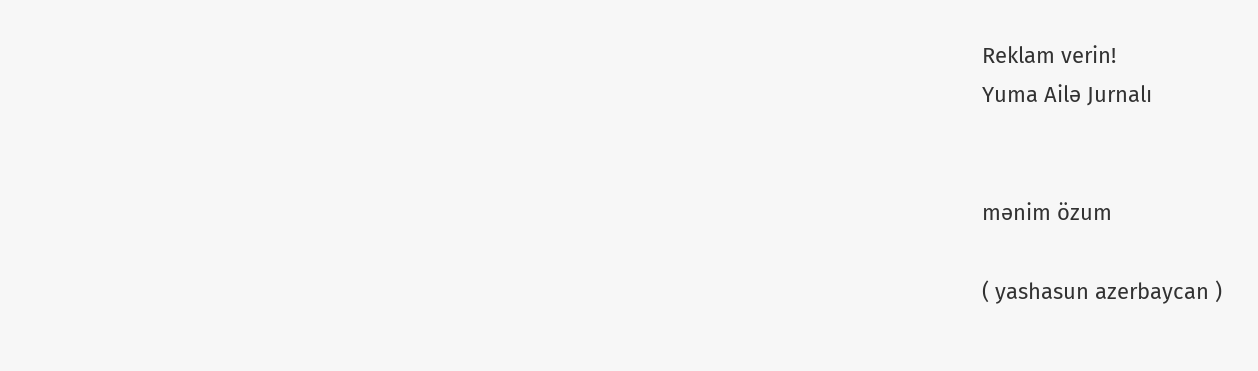Reklam verin!
Yuma Ailə Jurnalı


mənim özum

( yashasun azerbaycan )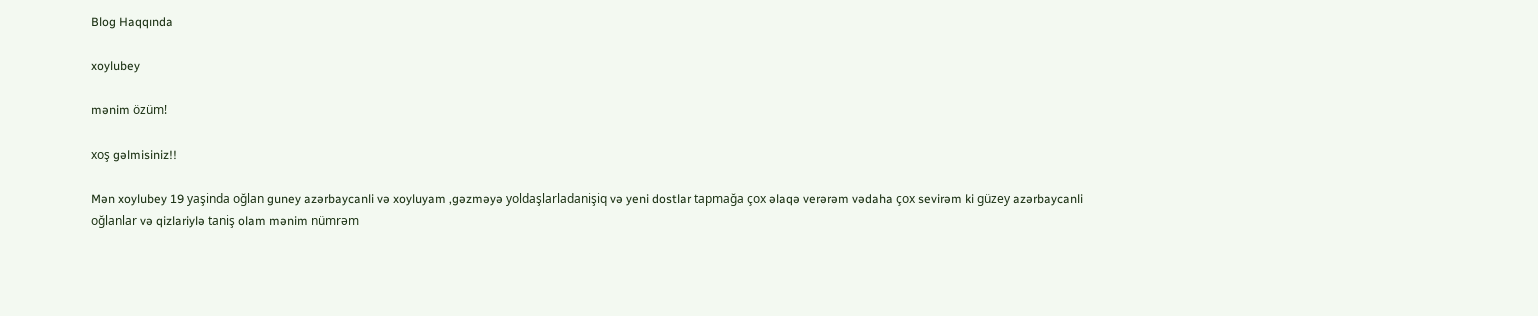Blog Haqqında

xoylubey

mənim özüm!

xoş gəlmisiniz!!

Mən xoylubey 19 yaşinda oğlan guney azərbaycanli və xoyluyam ,gəzməyə yoldaşlarladanişiq və yeni dostlar tapmağa çox əlaqə verərəm vədaha çox sevirəm ki güzey azərbaycanli oğlanlar və qizlariylə taniş olam mənim nümrəm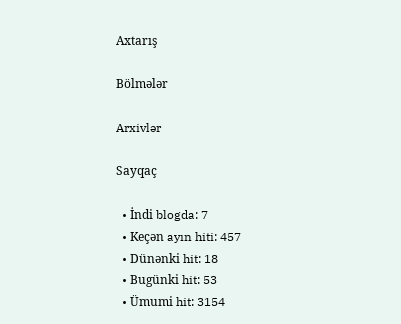Axtarış

Bölmələr

Arxivlər

Sayqaç

  • İndi blogda: 7
  • Keçən ayın hiti: 457
  • Dünənki hit: 18
  • Bugünki hit: 53
  • Ümumi hit: 3154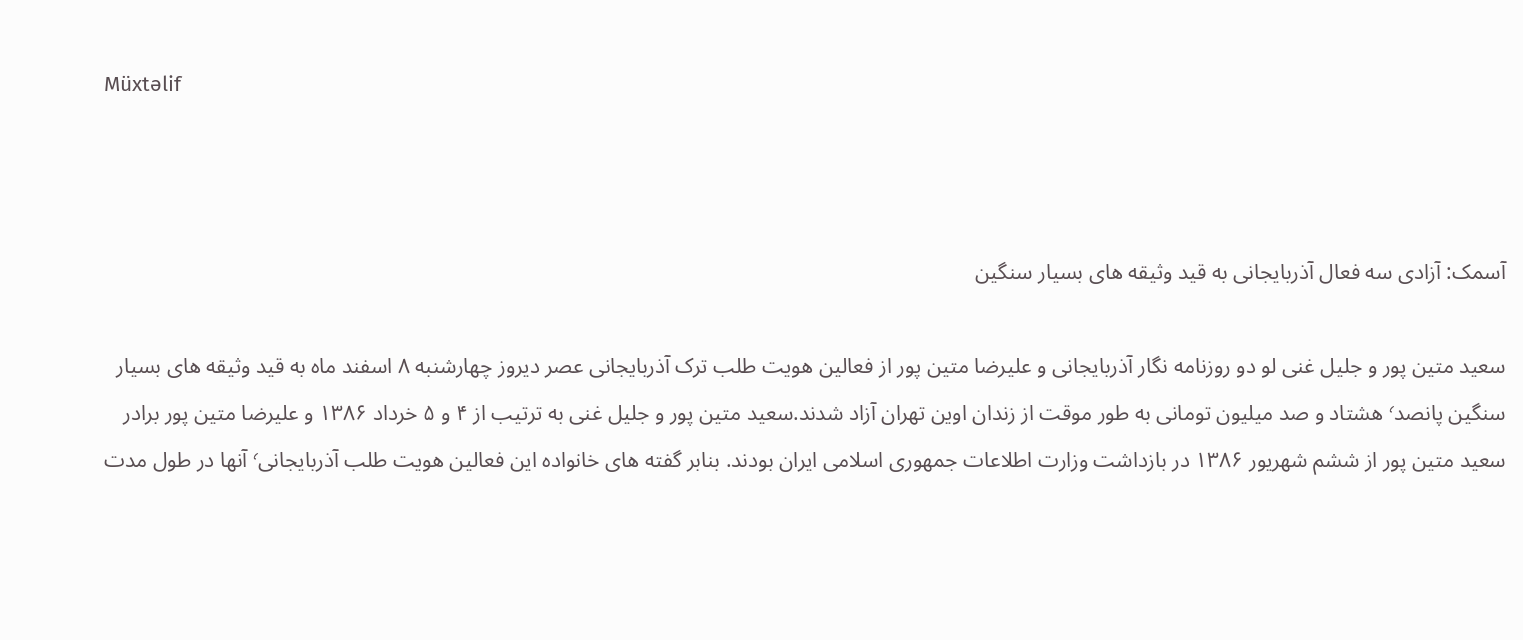Müxtəlif



آسمک: آزادی سه فعال آذربایجانی به قید وثیقه های بسیار سنگین

سعید متین پور و جلیل غنی لو دو روزنامه نگار آذربایجانی و علیرضا متین پور از فعالین هویت طلب ترک آذربایجانی عصر دیروز چهارشنبه ۸ اسفند ماه به قید وثیقه های بسیار سنگین پانصد٬ هشتاد و صد میلیون تومانی به طور موقت از زندان اوین تهران آزاد شدند.سعید متین پور و جلیل غنی به ترتیب از ۴ و ۵ خرداد ۱۳۸۶ و علیرضا متین پور برادر سعید متین پور از ششم شهریور ۱۳۸۶ در بازداشت وزارت اطلاعات جمهوری اسلامی ایران بودند. بنابر گفته های خانواده این فعالین هویت طلب آذربایجانی٬ آنها در طول مدت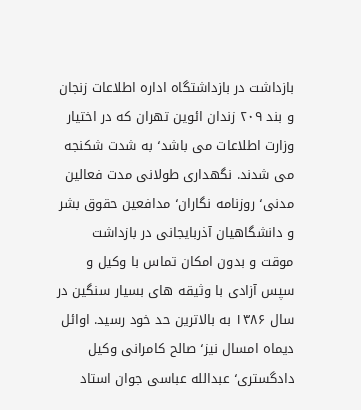بازداشت در بازداشتگاه اداره اطلاعات زنجان و بند ۲۰۹ زندان ائوین تهران که در اختیار وزارت اطلاعات می باشد٬ به شدت شکنجه می شدند. نگهداری طولانی مدت فعالین مدنی٬ روزنامه نگاران٬ مدافعین حقوق بشر و دانشگاهیان آذربایجانی در بازداشت موقت و بدون امکان تماس با وکیل و سپس آزادی با وثیقه های بسیار سنگین در سال ۱۳۸۶ به بالاترین حد خود رسید. اوائل دیماه امسال نیز٬ صالح کامرانی وکیل دادگستری٬ عبدالله عباسی جوان استاد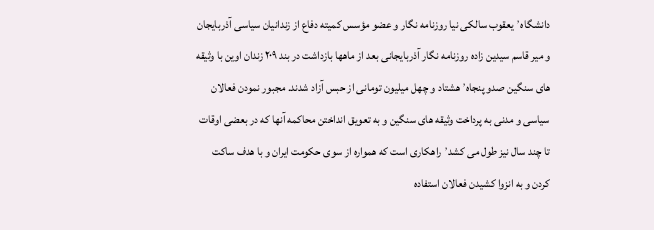دانشگاه٬ یعقوب سالکی نیا روزنامه نگار و عضو مؤسس کمیته دفاع از زندانیان سیاسی آذربایجان و میر قاسم سیدین زاده روزنامه نگار آذربایجانی بعد از ماهها بازداشت در بند ۲۰۹ زندان اوین با وثیقه های سنگین صدو پنجاه٬ هشتاد و چهل میلیون تومانی از حبس آزاد شدند. مجبور نمودن فعالان سیاسی و مدنی به پرداخت وثیقه های سنگین و به تعویق انداختن محاکمه آنها که در بعضی اوقات تا چند سال نیز طول می کشد٬ راهکاری است که همواره از سوی حکومت ایران و با هدف ساکت کردن و به انزوا کشیدن فعالان استفاده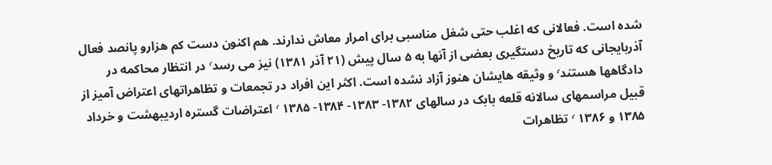شده است. فعالانی که اغلب حتی شغل مناسبی برای امرار معاش ندارند. هم اکنون دست کم هزارو پانصد فعال آذربایجانی که تاریخ دستگیری بعضی از آنها به ۵ سال پیش (۲۱ آذر ۱۳۸۱) نیز می رسد٬ در انتظار محاکمه در دادگاهها هستند٬ و وثیقه هایشان هنوز آزاد نشده است. اکثر این افراد در تجمعات و تظاهراتهای اعتراض آمیز از قبیل مراسمهای سالانه قلعه بابک در سالهای ۱۳۸۲- ۱۳۸۳- ۱۳۸۴- ۱۳۸۵ ٬ اعتراضات گستره اردیبهشت و خرداد ۱۳۸۵ و ۱۳۸۶ ٬ تظاهرات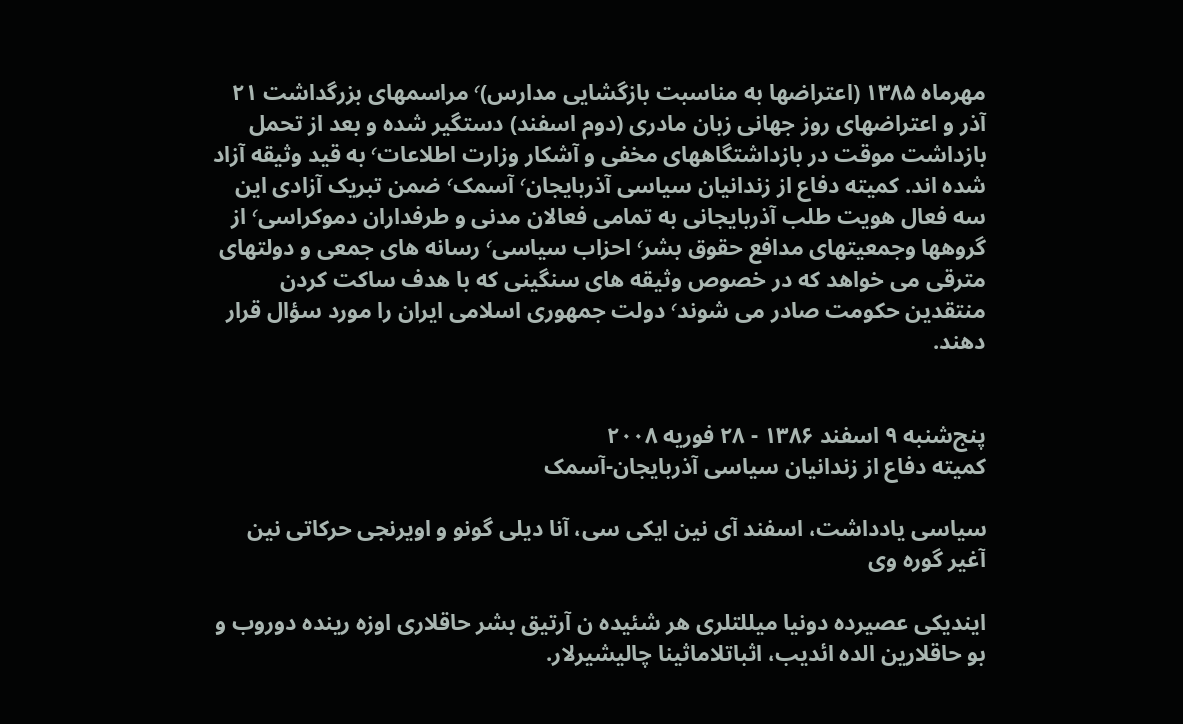مهرماه ۱۳۸۵ (اعتراضها به مناسبت بازگشایی مدارس)٬ مراسمهای بزرگداشت ۲۱ آذر و اعتراضهای روز جهانی زبان مادری (دوم اسفند) دستگیر شده و بعد از تحمل بازداشت موقت در بازداشتگاههای مخفی و آشکار وزارت اطلاعات٬ به قید وثیقه آزاد شده اند. کمیته دفاع از زندانیان سیاسی آذربایجان٬ آسمک٬ ضمن تبریک آزادی این سه فعال هویت طلب آذربایجانی به تمامی فعالان مدنی و طرفداران دموکراسی٬ از گروهها وجمعیتهای مدافع حقوق بشر٬ احزاب سیاسی٬ رسانه های جمعی و دولتهای مترقی می خواهد که در خصوص وثیقه های سنگینی که با هدف ساکت کردن منتقدین حکومت صادر می شوند٬ دولت جمهوری اسلامی ایران را مورد سؤال قرار دهند.


پنج‌شنبه ۹ اسفند ۱٣٨۶ - ۲٨ فوريه ۲۰۰٨
کمیته دفاع از زندانیان سیاسی آذربایجان-آسمک

سیاسی یادداشت، اسفند آی نین ایکی سی، آنا دیلی گونو و اویرنجی حرکاتی نین آغیر گوره وی

ایندیکی عصیرده دونیا میللتلری هر شئیده ن آرتیق بشر حاقلاری اوزه رینده دوروب و بو حاقلارین الده ائدیب، اثباتلاماثینا چالیشیرلار.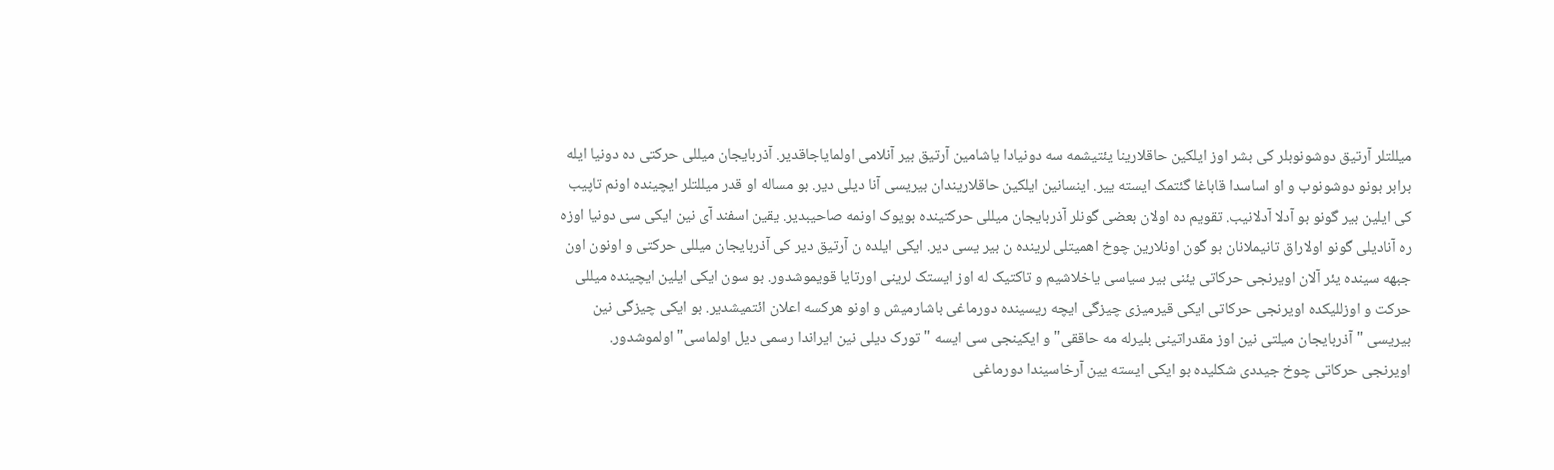میللتلر آرتیق دوشونوبلر کی بشر اوز ایلکین حاقلارینا یئتیشمه سه دونیادا یاشامین آرتیق بیر آنلامی اولمایاجاقدیر. آذربایجان میللی حرکتی ده دونیا ایله برابر بونو دوشونوب و او اساسدا قاباغا گئتمک ایسته ییر. اینسانین ایلکین حاقلاریندان بیریسی آنا دیلی دیر. بو مساله او قدر میللتلر ایچینده اونم تاپیب کی ایلین بیر گونو بو آدلا آدلانیب. تقویم ده اولان بعضی گونلر آذربایجان میللی حرکتینده بویوک اونمه صاحیبدیر. یقین اسفند آی نین ایکی سی دونیا اوزه ره آنادیلی گونو اولاراق تانیملانان بو گون اونلارین چوخ اهمیتلی لرینده ن بیر یسی دیر. ایکی ایلده ن آرتیق دیر کی آذربایجان میللی حرکتی و اونون اون جبهه سینده یئر آلان اویرنجی حرکاتی یئنی بیر سیاسی یاخلاشیم و تاکتیک له اوز ایستک لرینی اورتایا قویموشدور. بو سون ایکی ایلین ایچینده میللی حرکت و اوزللیکده اویرنجی حرکاتی ایکی قیرمیزی چیزگی ایچه ریسینده دورماغی باشارمیش و اونو هرکسه اعلان ائتمیشدیر. بو ایکی چیزگی نین بیریسی "آذربایجان میلتی نین اوز مقدراتینی بلیرله مه حاققی" و ایکینجی سی ایسه " تورک دیلی نین ایراندا رسمی دیل اولماسی" اولموشدور. اویرنجی حرکاتی چوخ جیددی شکلیده بو ایکی ایسته یین آرخاسیندا دورماغی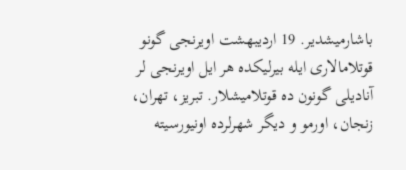باشارمیشدیر. 19 اردیبهشت اویرنجی گونو قوتلامالاری ایله بیرلیکده هر ایل اویرنجی لر آنادیلی گونون ده قوتلامیشلار. تبریز، تهران، زنجان، اورمو و دیگر شهرلرده اونیورسیته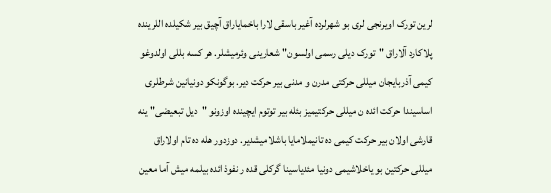لرین تورک اویرنجی لری بو شهرلرده آغیر باسقی لارا باخمایاراق آچیق بیر شکیلده اللرینده پلاکارد آلاراق "تورک دیلی رسمی اولسون" شعارینی وئرمیشلر. هر کسه بللی اولدوغو کیمی آذربایجان میللی حرکتی مدرن و مدنی بیر حرکت دیر. بوگونکو دونیانین شرطلری اساسیندا حرکت ائده ن میللی حرکتیمیز بئله بیر توتوم ایچینده اوزونو "دیل تبعیضی" ینه قارشی اولان بیر حرکت کیمی ده تانیملامایا باشلامیشدیر. دوزدور هله ده تام اولاراق میللی حرکتین بو یاخلاشیمی دونیا مئدیاسینا گرکلی قده ر نفوذ ائده بیلمه میش آما معین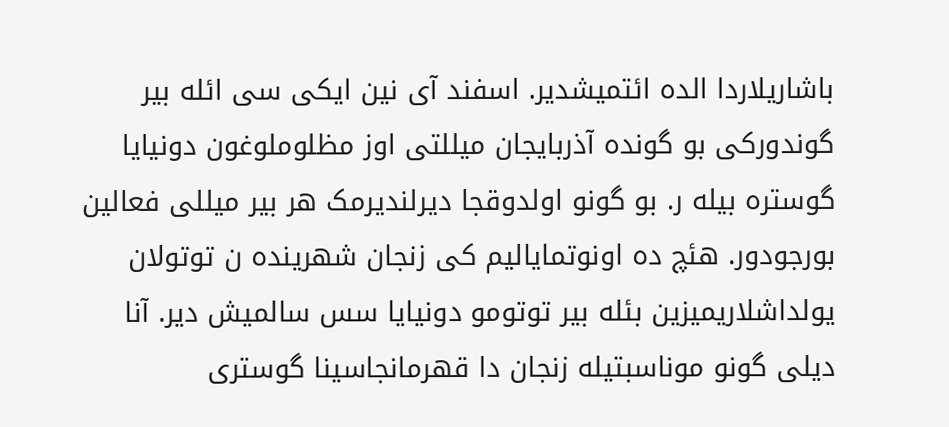باشاریلاردا الده ائتمیشدیر. اسفند آی نین ایکی سی ائله بیر گوندورکی بو گونده آذربایجان میللتی اوز مظلوملوغون دونیایا گوستره بیله ر. بو گونو اولدوقجا دیرلندیرمک هر بیر میللی فعالین بورجودور. هئچ ده اونوتمایالیم کی زنجان شهرینده ن توتولان یولداشلاریمیزین بئله بیر توتومو دونیایا سس سالمیش دیر. آنا دیلی گونو موناسبتیله زنجان دا قهرمانجاسینا گوستری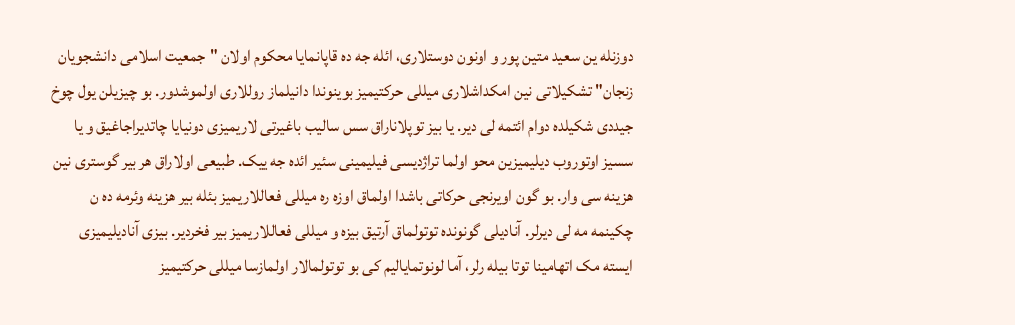دوزنله ین سعید متین پور و اونون دوستلاری، ائله جه ده قاپانمایا محکوم اولان "جمعیت اسلامی دانشجویان زنجان" تشکیلاتی نین امکداشلاری میللی حرکتیمیز بوینوندا دانیلماز روللاری اولموشدور. بو چیزیلن یول چوخ جیددی شکیلده دوام ائتمه لی دیر. یا بیز توپلاناراق سس سالیب باغیرتی لاریمیزی دونیایا چاتدیراجاغیق و یا سسیز اوتوروب دیلیمیزین محو اولما تراژدیسی فیلیمینی سئیر ائده جه ییک. طبیعی اولاراق هر بیر گوستری نین هزینه سی وار. بو گون اویرنجی حرکاتی باشدا اولماق اوزه ره میللی فعاللاریمیز بئله بیر هزینه وئرمه ده ن چکینمه مه لی دیرلر. آنادیلی گونونده توتولماق آرتیق بیزه و میللی فعاللاریمیز بیر فخردیر. بیزی آنادیلیمیزی ایسته مک اتهامینا توتا بیله رلر، آما لونوتمایالیم کی بو توتولمالار اولمازسا میللی حرکتیمیز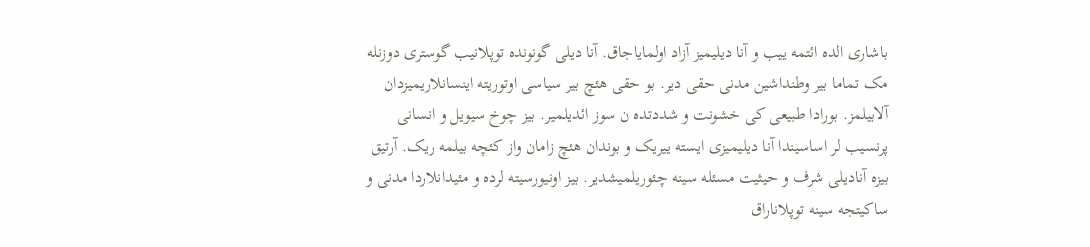باشاری الده ائتمه ییب و آنا دیلیمیز آزاد اولمایاجاق. آنا دیلی گونونده توپلانیب گوستری دوزنله مک تماما بیر وطنداشین مدنی حقی دیر. بو حقی هئچ بیر سیاسی اوتوریته اینسانلاریمیزدان آلابیلمز. بورادا طبیعی کی خشونت و شددتده ن سوز ائدیلمیر. بیز چوخ سیویل و انسانی پرنسیب لر اساسیندا آنا دیلیمیزی ایسته ییریک و بوندان هئچ زامان واز کئچه بیلمه ریک. آرتیق بیزه آنادیلی شرف و حیثیت مسئله سینه چئوریلمیشدیر. بیز اونیورسیته لرده و مئیدانلاردا مدنی و ساکیتجه سینه توپلاناراق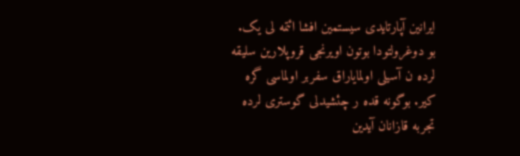ایرانین آپارتایدی سیستمین افشا ائتمه لی یک. بو دوغرولتودا بوتون اویرنجی قروپلارین سلیقه لرده ن آسیلی اولمایاراق سفربر اولماسی گره کیر. بوگونه قده ر چئشیدلی گوستری لرده تجربه قازانان آیدین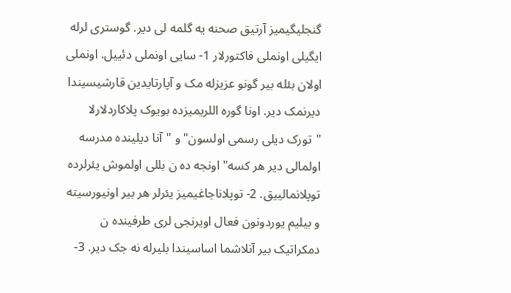گنجلیگیمیز آرتیق صحنه یه گلمه لی دیر. گوستری لرله ایگیلی اونملی فاکتورلار 1- سایی اونملی دئییل. اونملی اولان بئله بیر گونو عزیزله مک و آپارتایدین قارشیسیندا دیرنمک دیر. اونا گوره اللریمیزده بویوک پلاکاردلارلا "تورک دیلی رسمی اولسون" و "آنا دیلینده مدرسه اولمالی دیر هر کسه" اونجه ده ن بللی اولموش یئرلرده توپلانمالییق. 2- توپلاناجاغیمیز یئرلر هر بیر اونیورسیته و بیلیم یوردونون فعال اویرنجی لری طرفینده ن دمکراتیک بیر آنلاشما اساسیندا بلیرله نه جک دیر. 3-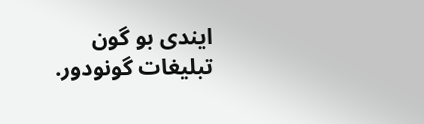ایندی بو گون تبلیغات گونودور.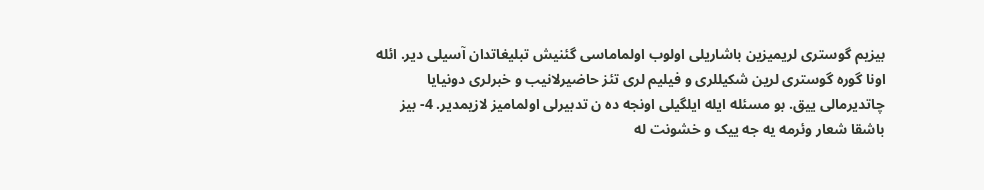بیزیم گوستری لریمیزین باشاریلی اولوب اولماماسی گئنیش تبلیغاتدان آسیلی دیر. ائله اونا گوره گوستری لرین شکیللری و فیلیم لری تئز حاضیرلانیب و خبرلری دونیایا چاتدیرمالی ییق. بو مسئله ایله ایلگیلی اونجه ده ن تدبیرلی اولمامیز لازیمدیر. 4- بیز باشقا شعار وئرمه یه جه ییک و خشونت له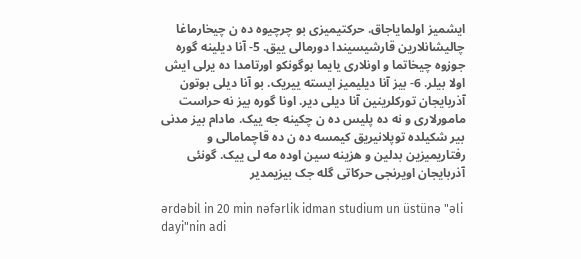ایشمیز اولمایاجاق. حرکتیمیزی بو چرچیوه ده ن چیخارماغا چالیشانلارین قارشیسیندا دورمالی ییق. 5- آنا دیلینه گوره جوزوه چیخاتما و اونلاری یایما بوگونکو اورتامدا ده یرلی ایش اولا بیلر. 6- بیز آنا دیلیمیز ایسته ییریک. بو آنا دیلی بوتون آذربایجان تورکلرینین آنا دیلی دیر. اونا گوره بیز نه حراست مامورلاری و نه ده پلیس ده ن چکینه جه ییک. مادام بیز مدنی بیر شکیلده توپلانیریق کیمسه ده ن ده قاچمامالی و رفتاریمیزین بدلین و هزینه سین اوده مه لی ییک. گونئی آذربایجان اویرنجی حرکاتی گله جک بیزیمدیر

ərdəbil in 20 min nəfərlik idman studium un üstünə "əli dayi"nin adi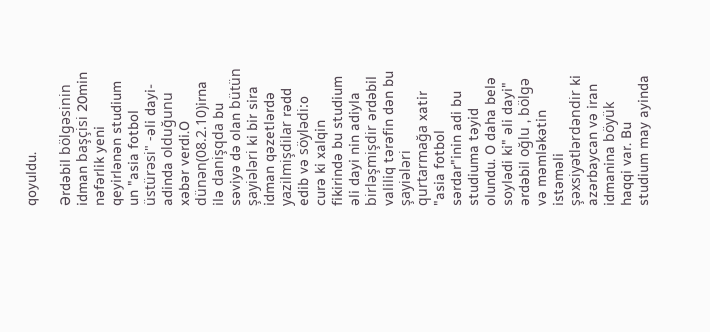qoyuldu.

Ərdəbil bölgəsinin idman başçisi 20min nəfərlik yeni qeyirlənən studium un "asia fotbol üstürəsi" -əli dayi- adinda olduğunu xəbər verdi.O dünən(08.2.10)irna ilə danişqda bu səviyə də olan bütün şayiələri ki bir sira idman qəzetlərdə yazilmişdilar rədd edib və söylədi:o curə ki xalqin fikirində bu studium əli dayi nin adiyla birləşmişdir ərdəbil valiliq tərəfin dən bu şayiələri qurtarmağa xatir "asia fotbol sərdar"inin adi bu studiuma təyid olundu. O daha belə soylədi ki" əli dayi" ərdəbil oğlu , bölgə və məmləkətin istəməli şəxsiyətlərdəndir ki azərbaycan və iran idmanina böyük haqqi var. Bu studium may ayinda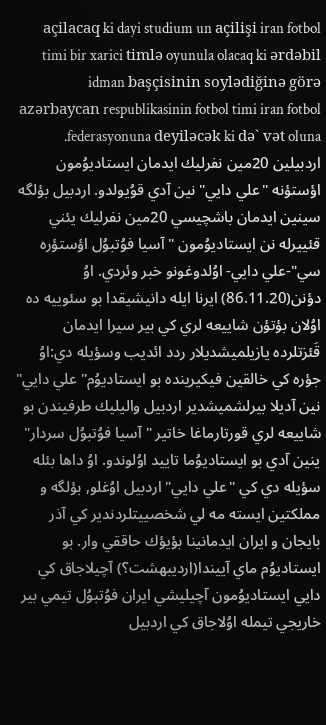açilacaq ki dayi studium un açilişi iran fotbol timi bir xarici timlə oyunula olacaq ki ərdəbil idman başçisinin soylədiğinə görə azərbaycan respublikasinin fotbol timi iran fotbol federasyonuna deyiləcək ki də` vət oluna. اردبيلين 20مين نفرليك ايدمان ايستاديوُمون اؤستؤنه "علي دايي"نين آدي قوُيولدو. اردبيل بؤلگه سينين ايدمان باشچيسي 20مين نفرليك يئني قئييرله نن ايستاديوُمون "آسيا فوُتبوُل اؤستؤره سي"-علي دايي- اوُلدوغونو خبر وئردي. اوُ دؤنن(86.11.20) ايرنا ايله دانيشيقدا بو سئوييه ده اوُلان بؤتؤن شاييعه لري كي بير سيرا ايدمان قَئزتلرده يازيلميشديلار ردد ائديب وسؤيله دي:اوُ جؤره كي خالقين فيكيرينده بو ايستاديوُم" علي دايي" نين آديلا بيرلشميشدير اردبيل واليليك طرفيندن بو شاييعه لري قورتارماغا خاتير "آسيا فوُتبوُل سردار" ينين آدي بو ايستاديوُما تاييد اوُلوندو. اوُ داها بئله سؤيله دي كي "علي دايي" اردبيل اوُغلو, بؤلگه و مملكتين ايسته مه لي شخصييتلردندير كي آذر بايجان و ايران ايدمانينا بؤيؤك حاققي وار. بو ايستاديوُم ماي آييندا(ارديبهشت؟) آچيلاجاق كي دايي ايستاديوُمون آچيليشي ايران فوُتبوُل تيمي بير خاريجي تيمله اوُلاجاق كي اردبيل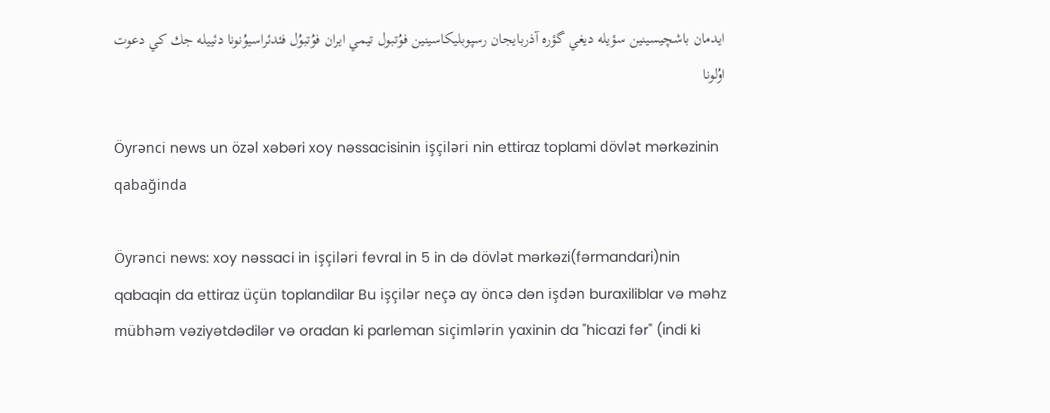ايدمان باشچيسينين سؤيله ديغي گؤره آذربايجان رسپوبليكاسينين فوُتبول تيمي ايران فوُتبوُل فئدئراسيوُنونا دئييله جك كي دعوت اوُلونا

Öyrənci news un özəl xəbəri xoy nəssacisinin işçiləri nin ettiraz toplami dövlət mərkəzinin qabağinda

Öyrənci news: xoy nəssaci in işçiləri fevral in 5 in də dövlət mərkəzi(fərmandari)nin qabaqin da ettiraz üçün toplandilar Bu işçilər neçə ay öncə dən işdən buraxiliblar və məhz mübhəm vəziyətdədilər və oradan ki parleman siçimlərin yaxinin da "hicazi fər" (indi ki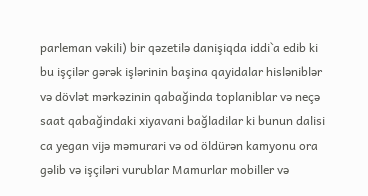parleman vəkili) bir qəzetilə danişiqda iddi`a edib ki bu işçilər gərək işlərinin başina qayidalar hisləniblər və dövlət mərkəzinin qabağinda toplaniblar və neçə saat qabağindaki xiyavani bağladilar ki bunun dalisi ca yegan vijə məmurari və od öldürən kamyonu ora gəlib və işçiləri vurublar Mamurlar mobiller və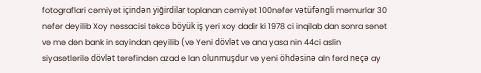fotograflari cəmiyət içindən yiğirdilar toplanan cəmiyət 100nəfər vətüfəngli məmurlar 30 nəfər deyilib Xoy nəssacisi təkcə böyük iş yeri xoy dadir ki 1978 ci inqilab dan sonra sənət və mə dən bank in sayindan qeyilib (və Yeni dövlət və ana yasa nin 44ci aslin siyasətlərilə dövlət tərəfindən azad e lan olunmuşdur və yeni öhdəsinə aln fərd neçə ay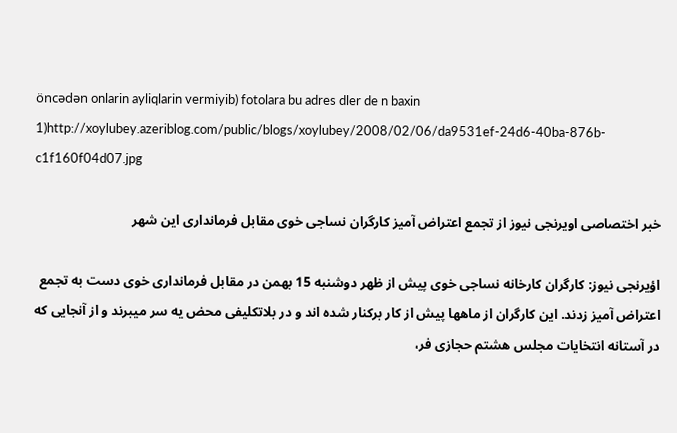öncədən onlarin ayliqlarin vermiyib) fotolara bu adres dler de n baxin 1)http://xoylubey.azeriblog.com/public/blogs/xoylubey/2008/02/06/da9531ef-24d6-40ba-876b-c1f160f04d07.jpg

خبر اختصاصی اویرنجی نیوز از تجمع اعتراض آمیز کارگران نساجی خوی مقابل فرمانداری این شهر

اؤیرنجی نیوز: کارگران کارخانه نساجی خوی پیش از ظهر دوشنبه 15 بهمن در مقابل فرمانداری خوی دست به تجمع اعتراض آمیز زدند. این کارگران از ماهها پیش از کار برکنار شده اند و در بلاتکلیفی محض یه سر میبرند و از آنجایی که در آستانه انتخایات مجلس هشتم حجازی فر،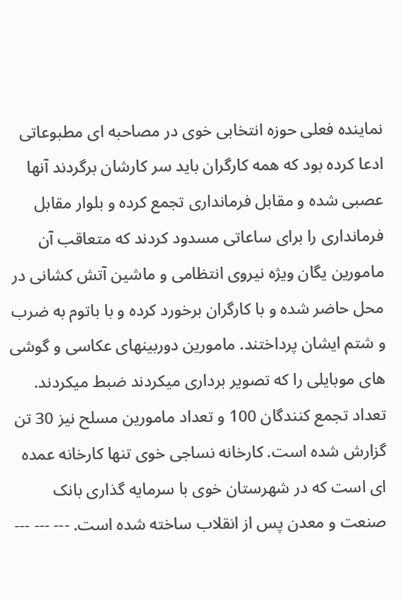نماینده فعلی حوزه انتخابی خوی در مصاحبه ای مطبوعاتی ادعا کرده بود که همه کارگران باید سر کارشان برگردند آنها عصبی شده و مقابل فرمانداری تجمع کرده و بلوار مقابل فرمانداری را برای ساعاتی مسدود کردند که متعاقب آن مامورین یگان ویژه نیروی انتظامی و ماشین آتش کشانی در محل حاضر شده و با کارگران برخورد کرده و با باتوم به ضرب و شتم ایشان پرداختند. مامورین دوربینهای عکاسی و گوشی های موبایلی را که تصویر برداری میکردند ضبط میکردند. تعداد تجمع کنندگان 100 و تعداد مامورین مسلح نیز 30 تن گزارش شده است. کارخانه نساجی خوی تنها کارخانه عمده ای است که در شهرستان خوی با سرمایه گذاری بانک صنعت و معدن پس از انقلاب ساخته شده است. --- --- ---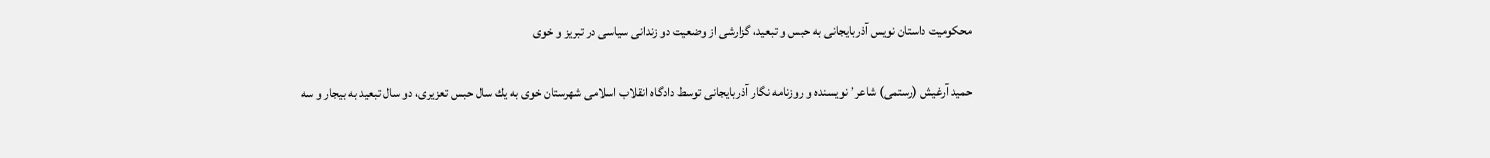محکومیت داستان نویس آذربایجانی به حبس و تبعید، گزارشی از وضعیت دو زندانی سیاسی در تبریز و خوی

حمید آرغیش (رستمی) شاعر٬ نویسنده و روزنامه نگار آذربایجانی توسط دادگاه انقلاب اسلامی شهرستان خوی به يك سال حبس تعزيری، دو سال تبعيد به بيجار و سه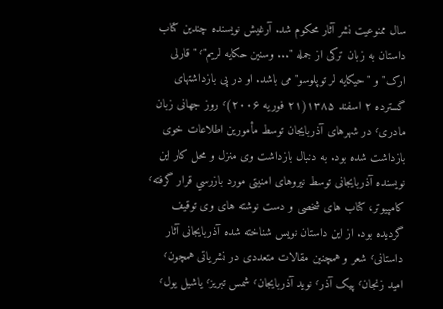سال ممنوعيت نشر آثار محكوم شد. آرغيش نویسنده چندین کتاب داستان به زبان ترکی از جمله "... وسنين حكايه لريم"٬ "قارلی ارک" و "حیكايه لر توپلوسو" می باشد. او در پی بازداشتهای گسترده ۲ اسفند ۱۳۸۵(۲۱ فوریه ۲۰۰۶)٬ روز جهانی زبان مادری٬ در شهرهای آذربایجان توسط مأمورین اطلاعات خوی بازداشت شده بود. به دنبال بازداشت وی منزل و محل كار این نویسنده آذربایجانی توسط نيروهای امنيتی مورد بازرسي قرار گرفته٬ كامپيوتر، كتاب های شخصی و دست نوشته های وی توقيف گرديده بود. از این داستان نویس شناخته شده آذربایجانی آثار داستانی٬ شعر و همچنین مقالات متعددی در نشریاتی همچون٬ امید زنجان٬ پیک آذر٬ نوید آذربایجان٬ شمس تبریز٬ یاشیل یول٬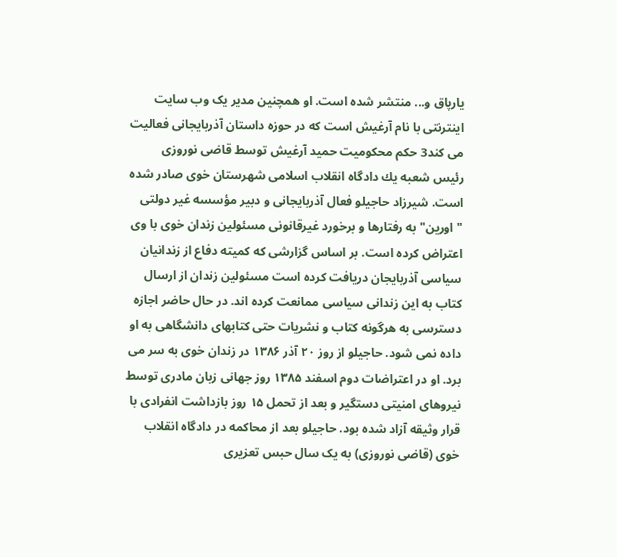یارپاق و... منتشر شده است. او همچنین مدیر یک وب سایت اینترنتی با نام آرغیش است که در حوزه داستان آذربایجانی فعالیت می کند3 حکم محکومیت حمید آرغیش توسط قاضی نوروزی رئیس شعبه يك دادگاه انقلاب اسلامی شهرستان خوی صادر شده است. شیرزاد حاجیلو فعال آذربایجانی و دبیر مؤسسه غیر دولتی "اورین" به رفتارها و برخورد غیرقانونی مسئولین زندان خوی با وی اعتراض کرده است. بر اساس گزارشی که کمیته دفاع از زندانیان سیاسی آذربایجان دریافت کرده است مسئولین زندان از ارسال کتاب به این زندانی سیاسی ممانعت کرده اند. در حال حاضر اجازه دسترسی به هرگونه کتاب و نشریات حتی کتابهای دانشگاهی به او داده نمی شود. حاجیلو از روز ۲۰ آذر ۱۳۸۶ در زندان خوی به سر می برد. او در اعتراضات دوم اسفند ۱۳۸۵ روز جهانی زبان مادری توسط نیروهای امنیتی دستگیر و بعد از تحمل ۱۵ روز بازداشت انفرادی با قرار وثیقه آزاد شده بود. حاجیلو بعد از محاکمه در دادگاه انقلاب خوی (قاضی نوروزی) به یک سال حبس تعزیری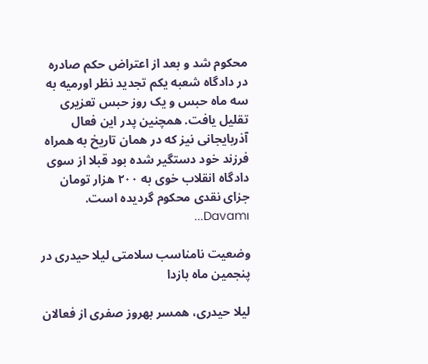محکوم شد و بعد از اعتراض حکم صادره در دادگاه شعبه یکم تجدید نظر اورمیه به سه ماه حبس و یک روز حبس تعزیری تقلیل یافت. همچنین پدر این فعال آذربایجانی نیز که در همان تاریخ به همراه فرزند خود دستگیر شده بود قبلا از سوی دادگاه انقلاب خوی به ۲۰۰ هزار تومان جزای نقدی محکوم گردیده است. Davamı...

وضعیت نامناسب سلامتی لیلا حیدری در پنجمین ماه بازدا

لیلا حیدری، همسر بهروز صفری از فعالان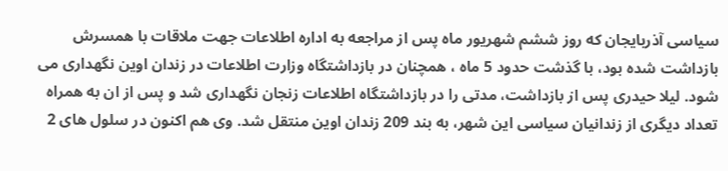سیاسی آذربایجان که روز ششم شهریور ماه پس از مراجعه به اداره اطلاعات جهت ملاقات با همسرش بازداشت شده بود، با گذشت حدود 5 ماه ، همچنان در بازداشتگاه وزارت اطلاعات در زندان اوین نگهداری می شود. لیلا حیدری پس از بازداشت، مدتی را در بازداشتگاه اطلاعات زنجان نگهداری شد و پس از ان به همراه تعداد دیگری از زندانیان سیاسی این شهر، به بند 209 زندان اوین منتقل شد. وی هم اکنون در سلول های 2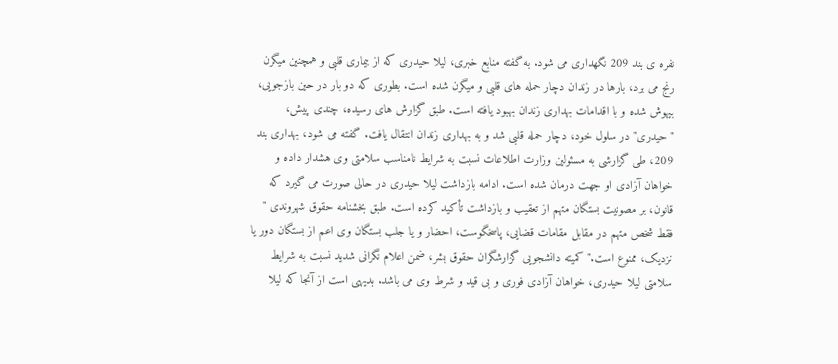نفره ی بند 209 نگهداری می شود. به گفته منابع خبری، لیلا حیدری که از بیماری قلبی و همچنین میگرن رنج می برد، بارها در زندان دچار حمله های قلبی و میگرن شده است. بطوری که دو بار در حین بازجویی، بیهوش شده و با اقدامات بهداری زندان بهبود یافته است. طبق گزارش های رسیده، چندی پیش، "حیدری" در سلول خود، دچار حمله قلبی شد و به بهداری زندان انتقال یافت. گفته می شود، بهداری بند 209، طی گزارشی به مسئولین وزارت اطلاعات نسبت به شرایط نامناسب سلامتی وی هشدار داده و خواهان آزادی او جهت درمان شده است. ادامه بازداشت لیلا حیدری در حالی صورت می گیرد که قانون، بر مصونیت بستگان متهم از تعقیب و بازداشت تأکید کرده است. طبق بخشنامه حقوق شهروندی " فقط شخص متهم در مقابل مقامات قضایی، پاسخگوست، احضار و یا جلب بستگان وی اعم از بستگان دور یا نزدیک، ممنوع است." کمیته دانشجویی گزارشگران حقوق بشر، ضمن اعلام نگرانی شدید نسبت به شرایط سلامتی لیلا حیدری، خواهان آزادی فوری و بی قید و شرط وی می باشد. بدیهی است از آنجا که لیلا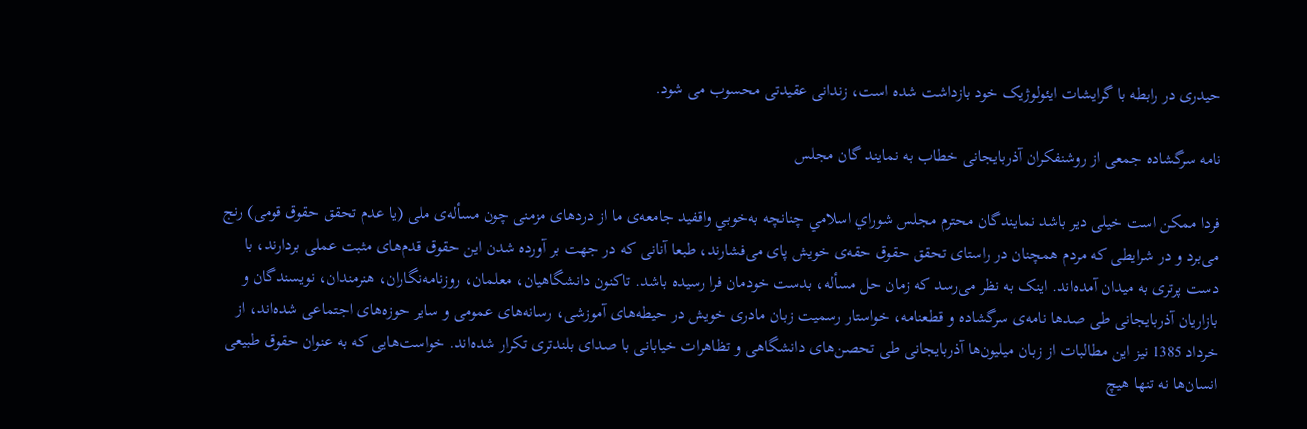حیدری در رابطه با گرايشات ایئولوژیک خود بازداشت شده است، زندانی عقیدتی محسوب می شود.

نامه سرگشاده جمعی از روشنفکران آذربایجانی خطاب به نمایند گان مجلس

فردا ممکن است خیلی دیر باشد نمايندگان محترم مجلس شوراي اسلامي چنانچه به‌خوبي واقفيد جامعه‌ی ما از دردهای مزمنی چون مسأله‌ی ملی (یا عدم تحقق حقوق قومی) رنج می‌برد و در شرایطی که مردم همچنان در راستای تحقق حقوق‌ حقه‌ی خویش پای‌ می‌فشارند، طبعا آنانی که در جهت بر آورده شدن این حقوق قدم‌های مثبت عملی بردارند، با دست پرتری به میدان آمده‌اند. اینک به نظر می‌رسد که زمان حل مسأله‌، بدست خودمان فرا رسیده ‌باشد. تاکنون دانشگاهیان، معلمان، روزنامه‌نگاران، هنرمندان، نویسندگان و بازاریان آذربایجانی طی صدها نامه‌ی سرگشاده و قطعنامه، خواستار رسمیت زبان مادری خویش در حیطه‌های آموزشی، رسانه‌های عمومی و سایر حوزه‌های اجتماعی شده‌اند، از خرداد 1385 نیز این مطالبات از زبان میلیون‌ها آذربایجانی طی تحصن‌های دانشگاهی و تظاهرات خیابانی با صدای بلندتری تکرار شده‌اند. خواست‌هایی که به عنوان حقوق طبیعی انسان‌ها نه تنها هیچ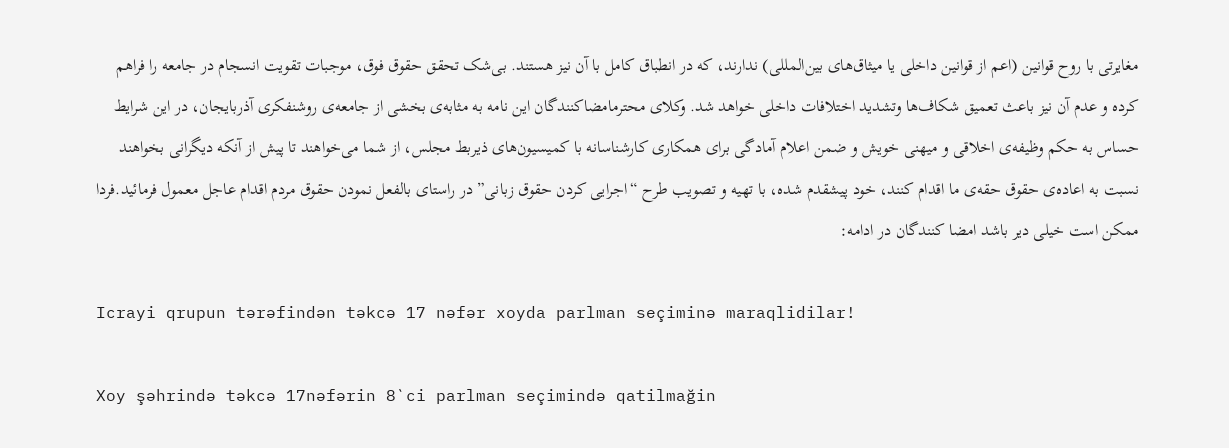مغایرتی با روح قوانین (اعم از قوانین داخلی یا میثاق‌های بین‌المللی) ندارند، که در انطباق کامل با آن نیز هستند. بی‌شک تحقق حقوق فوق، موجبات تقویت انسجام در جامعه را فراهم کرده و عدم آن نیز باعث تعمیق شکاف‌ها وتشدید اختلافات داخلی خواهد شد. وکلای محترمامضاکنندگان این نامه به مثابه‌ی بخشی از جامعه‌ی روشنفکری آذربایجان، در این شرایط حساس به حکم وظیفه‌ی اخلاقی و میهنی خویش و ضمن اعلام آمادگی برای همکاری کارشناسانه با کمیسیون‌های ذیربط مجلس، از شما می‌خواهند تا پیش از آنکه دیگرانی بخواهند نسبت به اعاده‌ی حقوق حقه‌ی ما اقدام کنند، خود پیشقدم شده، با تهیه‌ و تصویب طرح “اجرایی کردن حقوق زبانی” در راستای بالفعل نمودن حقوق مردم اقدام عاجل معمول فرمائید.فردا ممکن است خیلی دیر باشد امضا کنندگان در ادامه:

Icrayi qrupun tərəfindən təkcə 17 nəfər xoyda parlman seçiminə maraqlidilar!

Xoy şəhrində təkcə 17nəfərin 8`ci parlman seçimində qatilmağin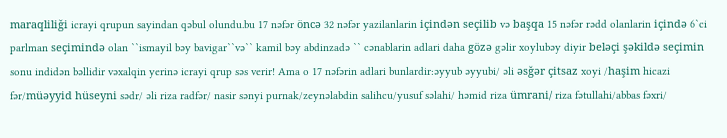maraqliliği icrayi qrupun sayindan qəbul olundu.bu 17 nəfər öncə 32 nəfər yazilanlarin içindən seçilib və başqa 15 nəfər rədd olanlarin içində 6`ci parlman seçimində olan ``ismayil bəy bavigar``və`` kamil bəy abdinzadə `` cənablarin adlari daha gözə gəlir xoylubəy diyir beləçi şəkildə seçimin sonu indidən bəllidir vəxalqin yerinə icrayi qrup səs verir! Ama o 17 nəfərin adlari bunlardir:əyyub əyyubi/ əli əsğər çitsaz xoyi /haşim hicazi fər/müəyyid hüseyni sədr/ əli riza radfər/ nasir sənyi purnak/zeynəlabdin salihcu/yusuf səlahi/ həmid riza ümrani/ riza fətullahi/abbas fəxri/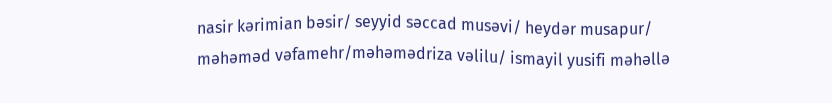nasir kərimian bəsir/ seyyid səccad musəvi/ heydər musapur/ məhəməd vəfamehr/məhəmədriza vəlilu/ ismayil yusifi məhəllə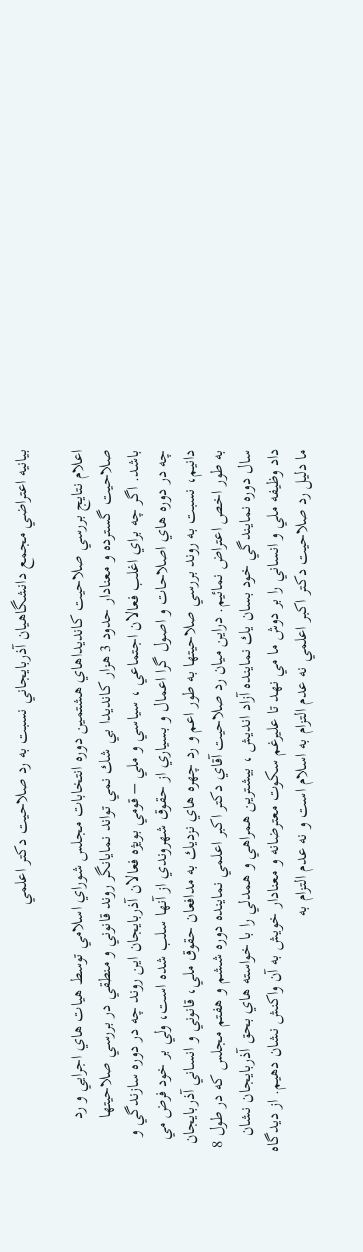بيانيه اعتراضي مجمع دانشگاهيان آذربايجاني نسبت به رد صلاحيت دكتر اعلمي

اعلام نتايج بررسي صلاحيت كانديداهاي هشتمين دوره انتخابات مجلس شوراي اسلامي توسط هيات هاي اجرايي و رد صلاحيت گسترده و معنادار حدود 3 هزار كانديدا بي شك نمي تواند نمايانگر روند قانوني و منطقي در بررسي صلاحيتها باشد. اگر چه براي اغلب فعالان اجتماعي ، سياسي و ملي – قومي بويژه فعالان آذربايجان اين روند چه در دوره سازندگي و چه در دوره هاي اصلاحات و اصول گرا اعمال و بسياري از حقوق شهروندي از آنها سلب شده است، ولي بر خود فرض مي دانيم، نسبت به روند بررسي صلاحيتها به طور اعم و رد چهره هاي نزديك به مدافعان حقوق ملي، قانوني و انساني آذربايجان به طور اخص اعتراض نمائيم. دراین ميان رد صلاحيت آقاي دكتر اكبر اعلمي نماينده دوره ششم و هفتم مجلس كه در طول 8 سال دوره نمايندگي خود بسان يك نماينده آزاد انديش ، بيشترين همراهي و همدلي را با خواسته هاي بحق آذربايجان نشان داد وظيفه ملي و انساني را بر دوش ما مي نهد تا عليرغم سكوت معترضانه و معنادار خويش به آن واكنش نشان دهيم. از ديدگاه ما دليل رد صلاحيت دكتر اكبر اعلمي نه عدم التزام به اسلام است و نه عدم التزام به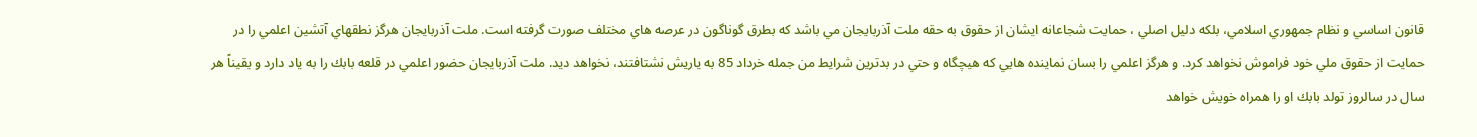قانون اساسي و نظام جمهوري اسلامي، بلكه دليل اصلي ، حمايت شجاعانه ايشان از حقوق به حقه ملت آذربايجان مي باشد كه بطرق گوناگون در عرصه هاي مختلف صورت گرفته است. ملت آذربايجان هرگز نطقهاي آتشين اعلمي را در حمايت از حقوق ملي خود فراموش نخواهد كرد. و هرگز اعلمي را بسان نماينده هايي كه هيچگاه و حتي در بدترين شرايط من جمله خرداد 85 به ياريش نشتافتند، نخواهد ديد. ملت آذربايجان حضور اعلمي در قلعه بابك را به ياد دارد و يقيناً هر سال در سالروز تولد بابك او را همراه خويش خواهد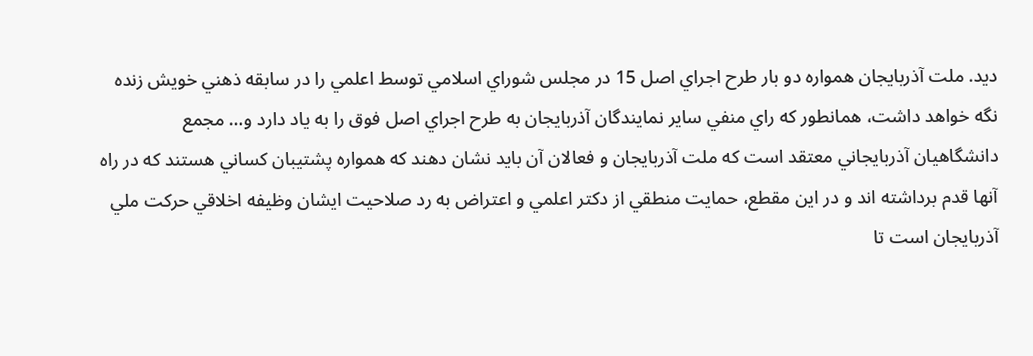ديد. ملت آذربايجان همواره دو بار طرح اجراي اصل 15 در مجلس شوراي اسلامي توسط اعلمي را در سابقه ذهني خويش زنده نگه خواهد داشت، همانطور كه راي منفي ساير نمايندگان آذربايجان به طرح اجراي اصل فوق را به ياد دارد و… مجمع دانشگاهيان آذربايجاني معتقد است كه ملت آذربايجان و فعالان آن بايد نشان دهند كه همواره پشتيبان كساني هستند كه در راه آنها قدم برداشته اند و در اين مقطع، حمايت منطقي از دكتر اعلمي و اعتراض به رد صلاحيت ايشان وظيفه اخلاقي حركت ملي آذربايجان است تا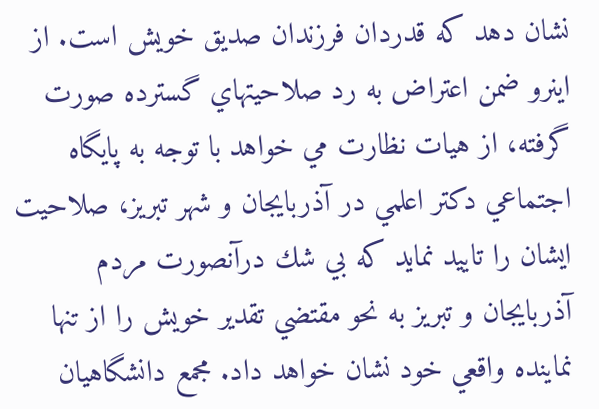نشان دهد که قدردان فرزندان صديق خويش است. از اينرو ضمن اعتراض به رد صلاحيتهاي گسترده صورت گرفته، از هيات نظارت مي خواهد با توجه به پايگاه اجتماعي دكتر اعلمي در آذربايجان و شهر تبريز، صلاحيت ايشان را تاييد نمايد كه بي شك درآنصورت مردم آذربايجان و تبريز به نحو مقتضي تقدير خويش را از تنها نماينده واقعي خود نشان خواهد داد. مجمع دانشگاهيان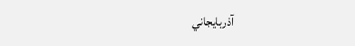آذربايجاني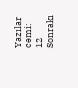Yazılar cəmi: 12    Sonrakı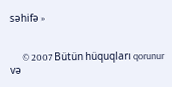səhifə »


      © 2007 Bütün hüquqları qorunur və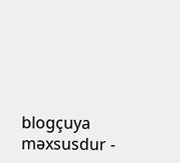blogçuya məxsusdur -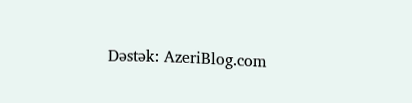Dəstək: AzeriBlog.com